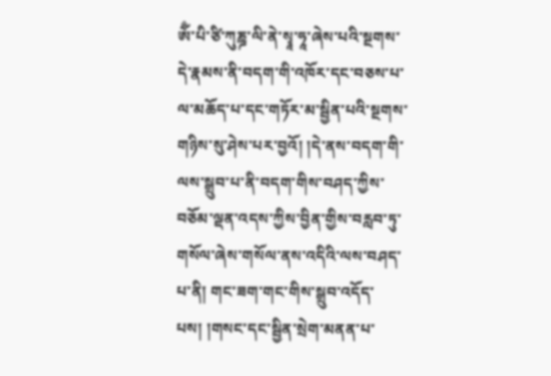ཨོྃ་པི་ཙི་ཀུཎྜ་ལི་ནེ་སྭཱ་ཧཱ་ཞེས་པའི་སྔགས་དེ་རྣམས་ནི་བདག་གི་འཁོར་དང་བཅས་པ་ལ་མཆོད་པ་དང་གཏོར་མ་སྦྱིན་པའི་སྔགས་གཉིས་སུ་ཤེས་པར་བྱའོ། །དེ་ནས་བདག་གི་ལས་སྒྲུབ་པ་ནི་བདག་གིས་བཤད་ཀྱིས་བཅོམ་ལྡན་འདས་ཀྱིས་བྱིན་གྱིས་བརླབ་ཏུ་གསོལ་ཞེས་གསོལ་ནས་འདིའི་ལས་བཤད་པ་ནི། གང་ཟག་གང་གིས་སྒྲུབ་འདོད་པས། །གསང་དང་སྦྱིན་སྲེག་མནན་པ་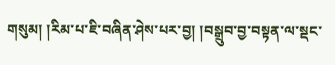གསུམ། །རིམ་པ་ཇི་བཞིན་ཤེས་པར་བྱ། །བསྒྲུབ་བྱ་བསྟན་ལ་སྡང་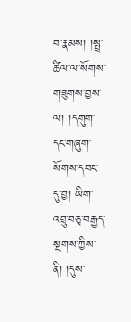བ་རྣམས། །སྤྲ་ཚིལ་ལ་སོགས་གཟུགས་བྱས་ལ། །དགུག་དང་གཞུག་སོགས་དབང་དུ་བྱ། ཡིག་འབྲུ་བཅྭ་བརྒྱད་སྔགས་ཀྱིས་ནི། །དུས་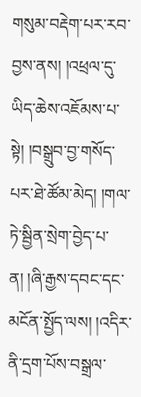གསུམ་བརྡེག་པར་རབ་བྱས་ནས། །འཕྲལ་དུ་ཡིད་ཆེས་འཇོམས་པ་སྟེ། །བསྒྲུབ་བྱ་གསོད་པར་ཐེ་ཚོམ་མེད། །གལ་ཏེ་སྦྱིན་སྲེག་བྱེད་པ་ན། །ཞི་རྒྱས་དབང་དང་མངོན་སྤྱོད་ལས། །འདིར་ནི་དྲག་པོས་བསྒྲལ་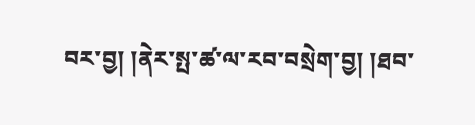བར་བྱ། །ནེར་སྤ་ཚ་ལ་རབ་བསྲེག་བྱ། །ཐབ་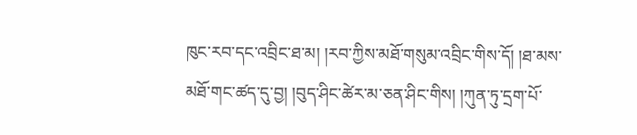ཁུང་རབ་དང་འབྲིང་ཐ་མ། །རབ་ཀྱིས་མཐོ་གསུམ་འབྲིང་གིས་དོ། །ཐ་མས་མཐོ་གང་ཚད་དུ་བྱ། །བུད་ཤིང་ཚེར་མ་ཅན་ཤིང་གིས། །ཀུན་ཏུ་དྲག་པོ་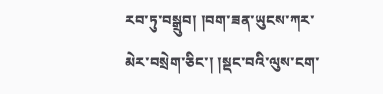རབ་ཏུ་བསྒྲུབ། །བག་ཟན་ཡུངས་ཀར་མེར་བསྲེག་ཅིང་། །སྡང་བའི་ལུས་ངག་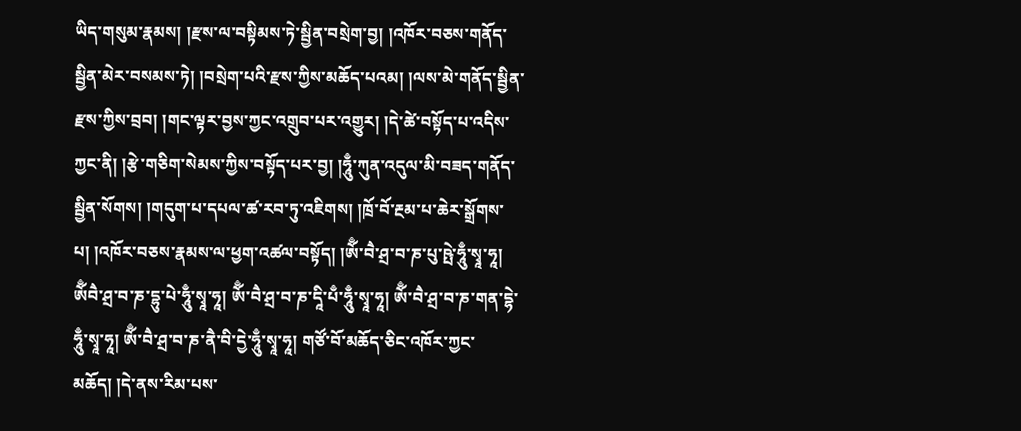ཡིད་གསུམ་རྣམས། །རྫས་ལ་བསྟིམས་ཏེ་སྦྱིན་བསྲེག་བྱ། །འཁོར་བཅས་གནོད་སྦྱིན་མེར་བསམས་ཏེ། །བསྲེག་པའི་རྫས་ཀྱིས་མཆོད་པའམ། །ལས་མེ་གནོད་སྦྱིན་རྫས་ཀྱིས་བྲབ། །གང་ལྟར་བྱས་ཀྱང་འགྲུབ་པར་འགྱུར། །དེ་ཚེ་བསྟོད་པ་འདིས་ཀྱང་ནི། །རྩེ་གཅིག་སེམས་ཀྱིས་བསྟོད་པར་བྱ། །ཧཱུྃ་ཀུན་འདུལ་མི་བཟད་གནོད་སྦྱིན་སོགས། །གདུག་པ་དཔལ་ཚ་རབ་ཏུ་འཇིགས། །ཁྲོ་བོ་རྔམ་པ་ཆེར་སྒྲོགས་པ། །འཁོར་བཅས་རྣམས་ལ་ཕྱག་འཚལ་བསྟོད། །ཨོྃ་བཻ་ཤྲ་བ་ཎ་པུ་ཥྤེ་ཧཱུྃ་སྭཱ་ཧཱ། ཨོྃབཻ་ཤྲ་བ་ཎ་དྷུ་པེ་ཧཱུྃ་སྭཱ་ཧཱ། ཨོྃ་བཻ་ཤྲ་བ་ཎ་དཱི་པྃ་ཧཱུྃ་སྭཱ་ཧཱ། ཨོྃ་བཻ་ཤྲ་བ་ཎ་གན་དྷེ་ཧཱུྃ་སྭཱ་ཧཱ། ཨོྃ་བཻ་ཤྲ་བ་ཎ་ནཻ་བི་དྱེ་ཧཱུྃ་སྭཱ་ཧཱ། གཙོ་བོ་མཆོད་ཅིང་འཁོར་ཀྱང་མཆོད། །དེ་ནས་རིམ་པས་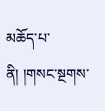མཆོད་པ་ནི། །གསང་སྔགས་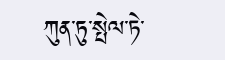ཀུན་ཏུ་སྤེལ་ཏེ་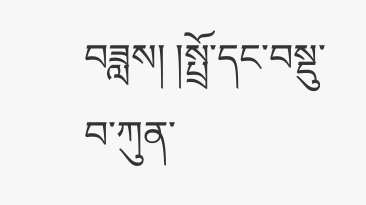བཟླས། །སྤྲོ་དང་བསྡུ་བ་ཀུན་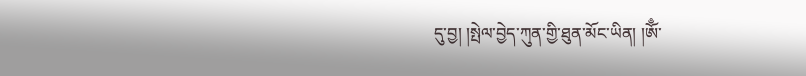དུ་བྱ། །སྤེལ་བྱེད་ཀུན་གྱི་ཐུན་མོང་ཡིན། །ཨོྃ་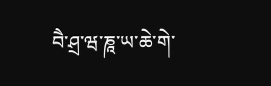བཻ་ཤྲ་ཝ་ཎཱ་ཡ་ཆེ་གེ་